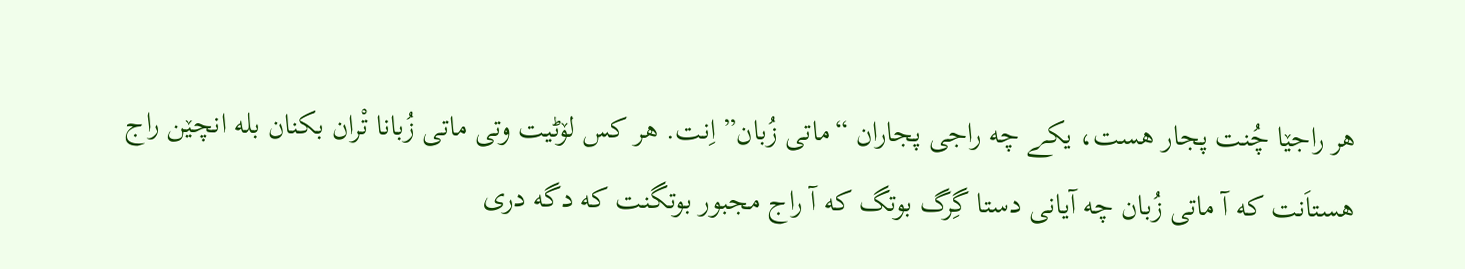هر راجێا چُنت پجار هست، یکے چه راجی پجاران “ماتی زُبان” اِنت. هر کس لۆٹیت وتی ماتی زُبانا تْران بکنان بله انچێن راج هستاَنت که آ ماتی زُبان چه آیانی دستا گِرگ بوتگ که آ راج مجبور بوتگنت که دگه دری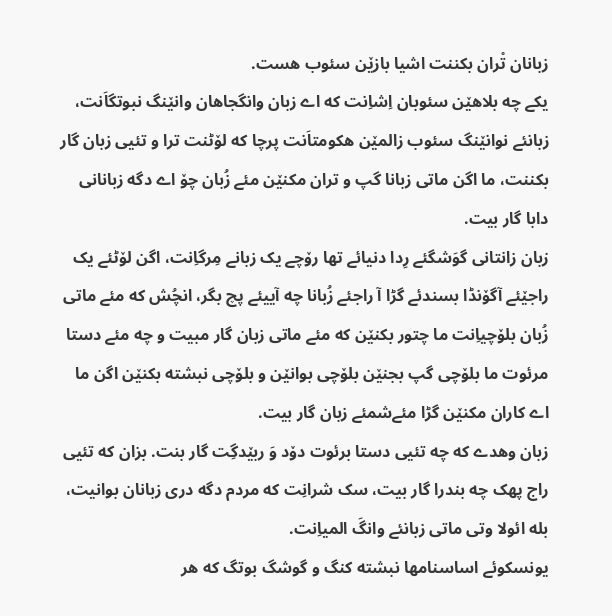زبانان تْران بکننت اشیا بازێن سئوب هست.
یکے چه بلاهێن سئوبان اِشاِنت که اے زبان وانگجاهان وانێنگ نبوتگاَنت، زبانئے نوانێنگ سئوب زالمێن هکومتاَنت پرچا که لۆٹنت ترا و تئیی زبان گار بکننت، ما اگن ماتی زبانا گپ و تران مکنێن مئے زُبان چۆ اے دگه زبانانی دابا گار بیت.
زبان زانتانی گوَشگئے رِدا دنیائے تها رۆچے یک زبانے مِرگاِنت، اگن لۆٹئے یک راجێئے آگۆنڈا بسندئے گڑا آ راجئے زُبانا چه آییئے پچ بگر، انچُش که مئے ماتی زُبان بلۆچیاِنت ما چتور بکنێن که مئے ماتی زبان گار مبیت و چه مئے دستا مرئوت ما بلۆچی گپ بجنێن بلۆچی بوانێن و بلۆچی نبشته بکنێن اگن ما اے کاران مکنێن گڑا مئےشمئے زبان گار بیت.
زبان وهدے که چه تئیی دستا برئوت دۆد وَ ربێدگِت گار بنت. بزان که تئیی راج پهک چه بندرا گار بیت، سک شرانِت که مردم دگه دری زبانان بوانیت، بله ائولا وتی ماتی زبانئے وانگَ المیاِنت.
یونسکوئے اساسنامها نبشته کنگ و گوشگ بوتگ که هر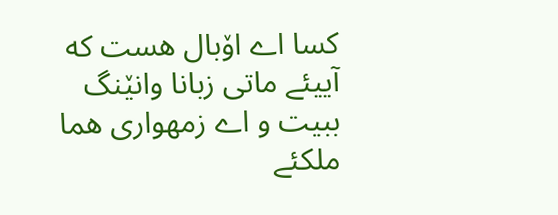کسا اے اۆبال هست که آییئے ماتی زبانا وانێنگ ببیت و اے زمهواری هما ملکئے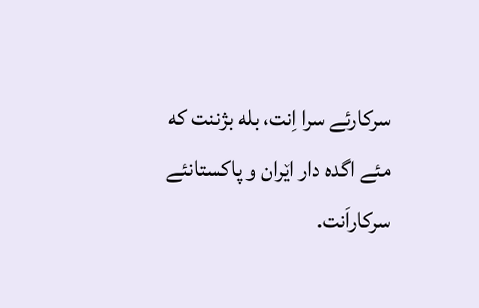سرکارئے سرا اِنت، بله بژننت که مئے اگده دار اێران و پاکستانئے سرکاراَنت.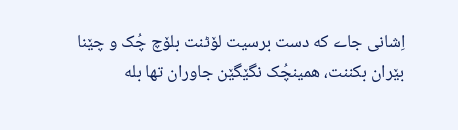اِشانی جاے که دست برسیت لۆٹنت بلۆچ چُک و چێنا بێران بکننت، همینچُک نگێگێن جاوران تها بله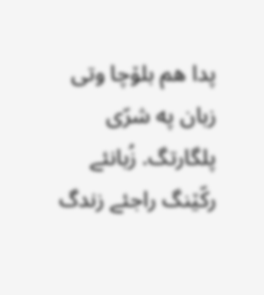پدا هم بلۆچا وتی زبان په شرّی پلگارتگ. زُبانئے رکّێنگ راجئے زندگ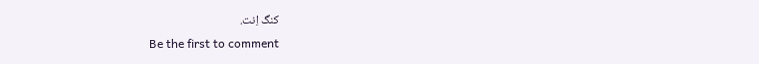کنگ اِنت.
Be the first to comment